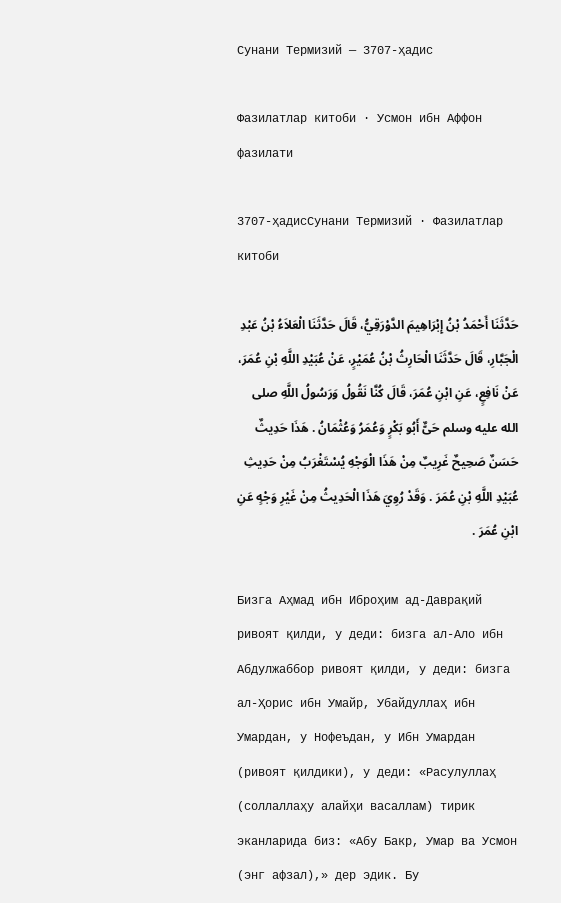Сунани Термизий — 3707-ҳадис

Фазилатлар китоби · Усмон ибн Аффон фазилати

3707-ҳадисСунани Термизий · Фазилатлар китоби

حَدَّثَنَا أَحْمَدُ بْنُ إِبْرَاهِيمَ الدَّوْرَقِيُّ، قَالَ حَدَّثَنَا الْعَلاَءُ بْنُ عَبْدِ الْجَبَّارِ، قَالَ حَدَّثَنَا الْحَارِثُ بْنُ عُمَيْرٍ، عَنْ عُبَيْدِ اللَّهِ بْنِ عُمَرَ، عَنْ نَافِعٍ، عَنِ ابْنِ عُمَرَ، قَالَ كُنَّا نَقُولُ وَرَسُولُ اللَّهِ صلى الله عليه وسلم حَىٌّ أَبُو بَكْرٍ وَعُمَرُ وَعُثْمَانُ . هَذَا حَدِيثٌ حَسَنٌ صَحِيحٌ غَرِيبٌ مِنْ هَذَا الْوَجْهِ يُسْتَغْرَبُ مِنْ حَدِيثِ عُبَيْدِ اللَّهِ بْنِ عُمَرَ . وَقَدْ رُوِيَ هَذَا الْحَدِيثُ مِنْ غَيْرِ وَجْهٍ عَنِ ابْنِ عُمَرَ .

Бизга Аҳмад ибн Иброҳим ад-Даврақий ривоят қилди, у деди: бизга ал-Ало ибн Абдулжаббор ривоят қилди, у деди: бизга ал-Ҳорис ибн Умайр, Убайдуллаҳ ибн Умардан, у Нофеъдан, у Ибн Умардан (ривоят қилдики), у деди: «Расулуллаҳ (соллаллаҳу алайҳи васаллам) тирик эканларида биз: «Абу Бакр, Умар ва Усмон (энг афзал),» дер эдик. Бу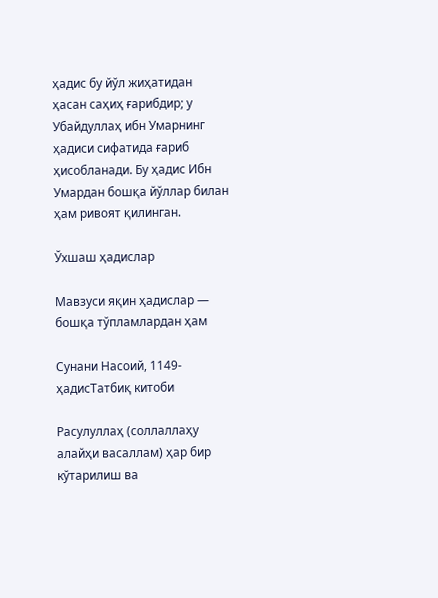ҳадис бу йўл жиҳатидан ҳасан саҳиҳ ғарибдир; у Убайдуллаҳ ибн Умарнинг ҳадиси сифатида ғариб ҳисобланади. Бу ҳадис Ибн Умардан бошқа йўллар билан ҳам ривоят қилинган.

Ўхшаш ҳадислар

Мавзуси яқин ҳадислар — бошқа тўпламлардан ҳам

Сунани Насоий, 1149-ҳадисТатбиқ китоби

Расулуллаҳ (соллаллаҳу алайҳи васаллам) ҳар бир кўтарилиш ва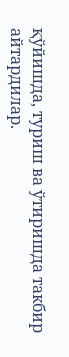қўйишда, туриш ва ўтиришда такбир айтардилар.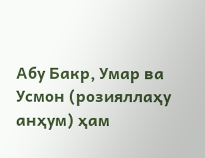Абу Бакр, Умар ва Усмон (розияллаҳу анҳум) ҳам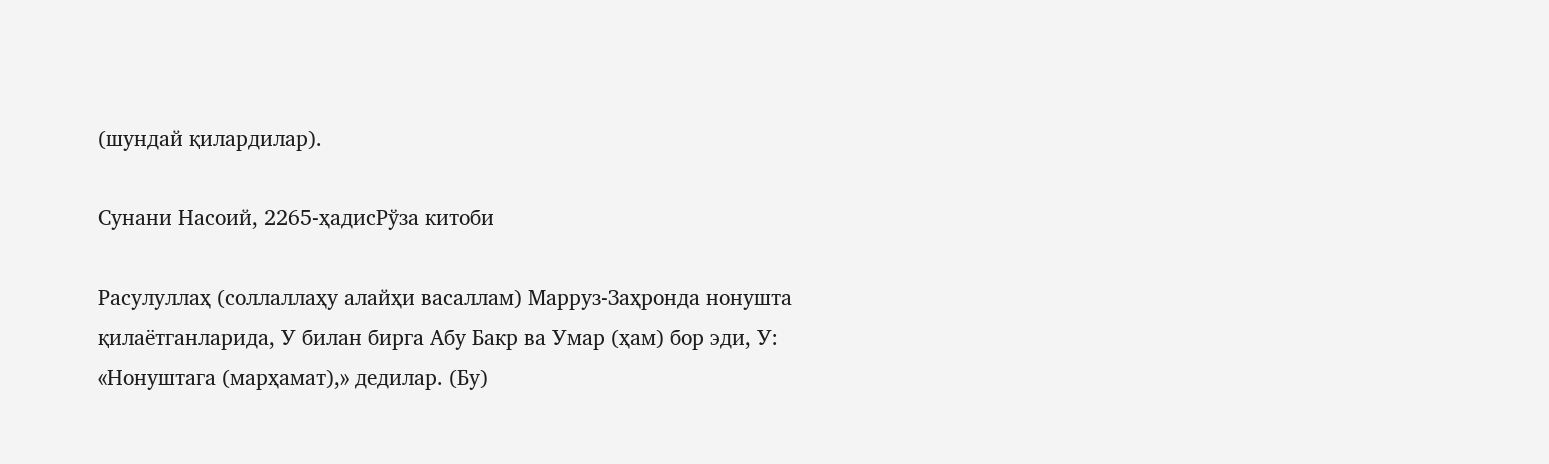(шундай қилардилар).

Сунани Насоий, 2265-ҳадисРўза китоби

Расулуллаҳ (соллаллаҳу алайҳи васаллам) Марруз-Заҳронда нонушта қилаётганларида, У билан бирга Абу Бакр ва Умар (ҳам) бор эди, У: «Нонуштага (марҳамат),» дедилар. (Бу)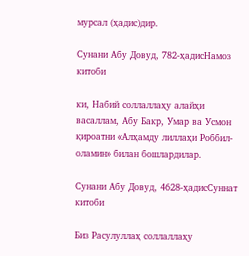мурсал (ҳадис)дир.

Сунани Абу Довуд, 782-ҳадисНамоз китоби

ки, Набий соллаллаҳу алайҳи васаллам, Абу Бакр, Умар ва Усмон қироатни «Алҳамду лиллаҳи Роббил-оламин» билан бошлардилар.

Сунани Абу Довуд, 4628-ҳадисСуннат китоби

Биз Расулуллаҳ соллаллаҳу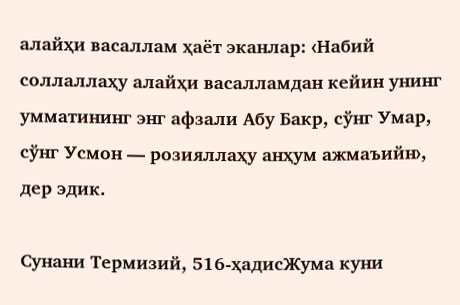алайҳи васаллам ҳаёт эканлар: ‹Набий соллаллаҳу алайҳи васалламдан кейин унинг умматининг энг афзали Абу Бакр, сўнг Умар, сўнг Усмон — розияллаҳу анҳум ажмаъийн›, дер эдик.

Сунани Термизий, 516-ҳадисЖума куни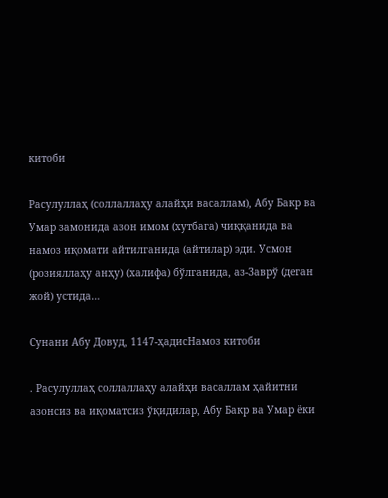китоби

Расулуллаҳ (соллаллаҳу алайҳи васаллам), Абу Бакр ва Умар замонида азон имом (хутбага) чиққанида ва намоз иқомати айтилганида (айтилар) эди. Усмон (розияллаҳу анҳу) (халифа) бўлганида, аз-Заврў (деган жой) устида…

Сунани Абу Довуд, 1147-ҳадисНамоз китоби

. Расулуллаҳ соллаллаҳу алайҳи васаллам ҳайитни азонсиз ва иқоматсиз ўқидилар, Абу Бакр ва Умар ёки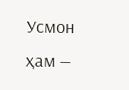Усмон ҳам —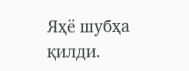Яҳё шубҳа қилди.